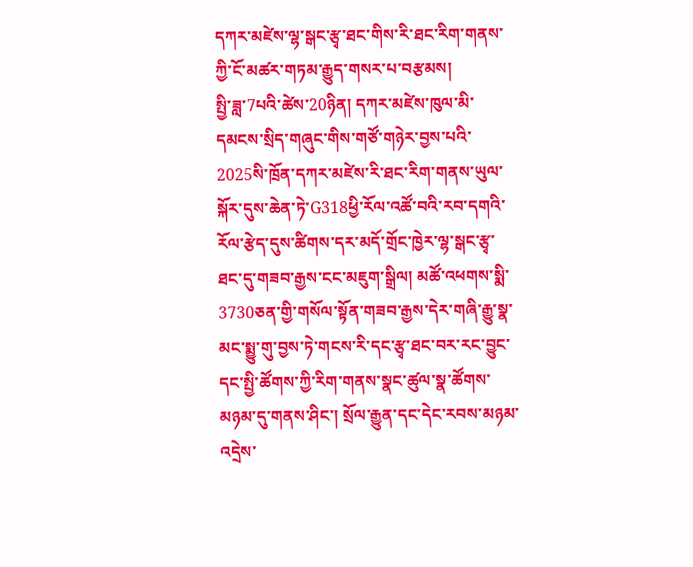དཀར་མཛེས་ལྷ་སྒང་རྩྭ་ཐང་གིས་རི་ཐང་རིག་གནས་ཀྱི་ངོ་མཚར་གཏམ་རྒྱུད་གསར་པ་བརྩམས།
སྤྱི་ཟླ་7པའི་ཚེས་20ཉིན། དཀར་མཛེས་ཁུལ་མི་དམངས་སྲིད་གཞུང་གིས་གཙོ་གཉེར་བྱས་པའི་2025སི་ཁྲོན་དཀར་མཛེས་རི་ཐང་རིག་གནས་ཡུལ་སྐོར་དུས་ཆེན་ཏེ་G318ཕྱི་རོལ་འཚོ་བའི་རབ་དགའི་རོལ་རྩེད་དུས་ཚིགས་དར་མདོ་གྲོང་ཁྱེར་ལྷ་སྒང་རྩྭ་ཐང་དུ་གཟབ་རྒྱས་ངང་མཇུག་སྒྲིལ། མཚོ་འཕགས་སྨི་3730ཅན་གྱི་གསོལ་སྟོན་གཟབ་རྒྱས་དེར་གཞི་རྒྱུ་སྣ་མང་སྨྱུ་གུ་བྱས་ཏེ་གངས་རི་དང་རྩྭ་ཐང་བར་རང་བྱུང་དང་སྤྱི་ཚོགས་ཀྱི་རིག་གནས་སྣང་ཚུལ་སྣ་ཚོགས་མཉམ་དུ་གནས་ཤིང་། སྲོལ་རྒྱུན་དང་དེང་རབས་མཉམ་འདྲེས་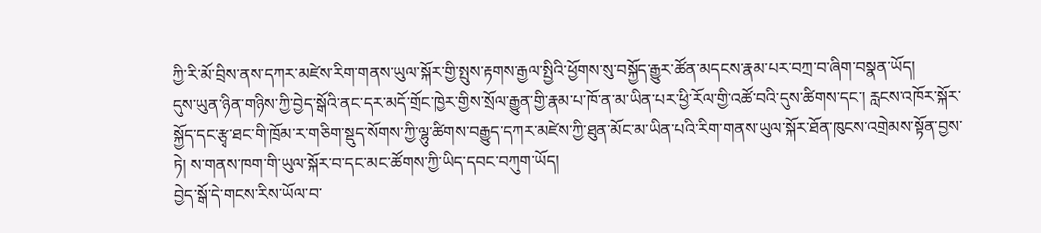ཀྱི་རི་མོ་བྲིས་ནས་དཀར་མཛེས་རིག་གནས་ཡུལ་སྐོར་གྱི་སྤུས་རྟགས་རྒྱལ་སྤྱིའི་ཕྱོགས་སུ་བསྐྱོད་རྒྱུར་ཚོན་མདངས་རྣམ་པར་བཀྲ་བ་ཞིག་བསྣན་ཡོད།
དུས་ཡུན་ཉིན་གཉིས་ཀྱི་བྱེད་སྒོའི་ནང་དར་མདོ་གྲོང་ཁྱེར་གྱིས་སྲོལ་རྒྱུན་གྱི་རྣམ་པ་ཁོ་ན་མ་ཡིན་པར་ཕྱི་རོལ་གྱི་འཚོ་བའི་དུས་ཚིགས་དང་། རླངས་འཁོར་སྐོར་སྐྱོད་དང་རྩྭ་ཐང་གི་ཁྲོམ་ར་གཅིག་སྡུད་སོགས་ཀྱི་ལྷུ་ཚིགས་བརྒྱུད་དཀར་མཛེས་ཀྱི་ཐུན་མོང་མ་ཡིན་པའི་རིག་གནས་ཡུལ་སྐོར་ཐོན་ཁུངས་འགྲེམས་སྟོན་བྱས་ཏེ། ས་གནས་ཁག་གི་ཡུལ་སྐོར་བ་དང་མང་ཚོགས་ཀྱི་ཡིད་དབང་བཀུག་ཡོད།
བྱེད་སྒོ་དེ་གངས་རིས་ཡོལ་བ་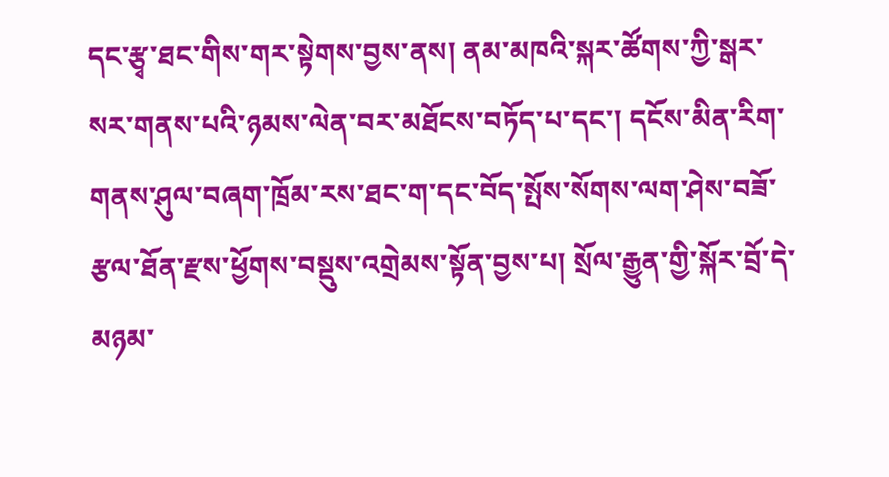དང་རྩྭ་ཐང་གིས་གར་སྟེགས་བྱས་ནས། ནམ་མཁའི་སྐར་ཚོགས་ཀྱི་སྒར་སར་གནས་པའི་ཉམས་ལེན་བར་མཐོངས་བཏོད་པ་དང་། དངོས་མིན་རིག་གནས་ཤུལ་བཞག་ཁྲོམ་རས་ཐང་ག་དང་བོད་སྤོས་སོགས་ལག་ཤེས་བཟོ་རྩལ་ཐོན་རྫས་ཕྱོགས་བསྡུས་འགྲེམས་སྟོན་བྱས་པ། སྲོལ་རྒྱུན་གྱི་སྐོར་བྲོ་དེ་མཉམ་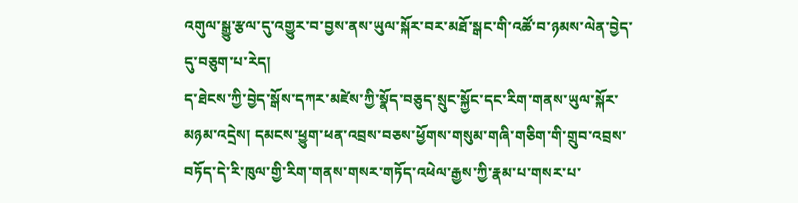འགུལ་སྒྱུ་རྩལ་དུ་འགྱུར་བ་བྱས་ནས་ཡུལ་སྐོར་བར་མཐོ་སྒང་གི་འཚོ་བ་ཉམས་ལེན་བྱེད་དུ་བཅུག་པ་རེད།
ད་ཐེངས་ཀྱི་བྱེད་སྒོས་དཀར་མཛེས་ཀྱི་སྣོད་བཅུད་སྲུང་སྐྱོང་དང་རིག་གནས་ཡུལ་སྐོར་མཉམ་འདྲེས། དམངས་ཕྱུག་ཕན་འབྲས་བཅས་ཕྱོགས་གསུམ་གཞི་གཅིག་གི་གྲུབ་འབྲས་བཏོད་དེ་རི་ཁུལ་གྱི་རིག་གནས་གསར་གཏོད་འཕེལ་རྒྱས་ཀྱི་རྣམ་པ་གསར་པ་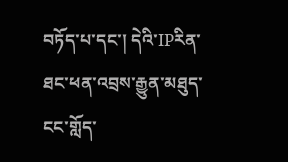བཏོད་པ་དང་། དེའི་IPརིན་ཐང་ཕན་འབྲས་རྒྱུན་མཐུད་ངང་གློད་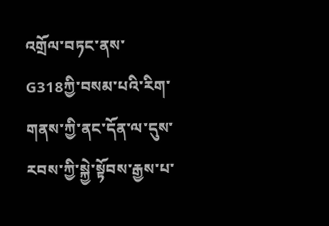འགྲོལ་བཏང་ནས་G318ཀྱི་བསམ་པའི་རིག་གནས་ཀྱི་ནང་དོན་ལ་དུས་རབས་ཀྱི་སྐྱེ་སྟོབས་རྒྱས་པ་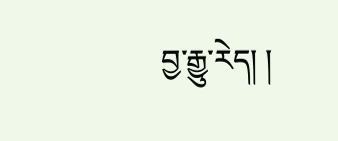བྱ་རྒྱུ་རེད། །